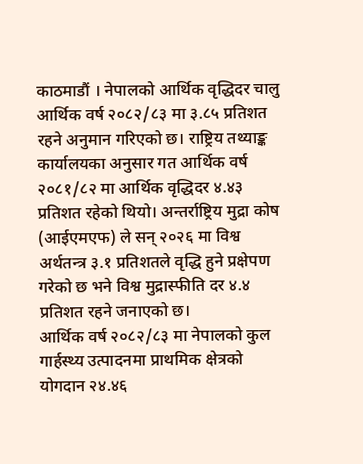काठमाडौं । नेपालको आर्थिक वृद्धिदर चालु आर्थिक वर्ष २०८२/८३ मा ३.८५ प्रतिशत रहने अनुमान गरिएको छ। राष्ट्रिय तथ्याङ्क कार्यालयका अनुसार गत आर्थिक वर्ष २०८१/८२ मा आर्थिक वृद्धिदर ४.४३ प्रतिशत रहेको थियो। अन्तर्राष्ट्रिय मुद्रा कोष (आईएमएफ) ले सन् २०२६ मा विश्व अर्थतन्त्र ३.१ प्रतिशतले वृद्धि हुने प्रक्षेपण गरेको छ भने विश्व मुद्रास्फीति दर ४.४ प्रतिशत रहने जनाएको छ।
आर्थिक वर्ष २०८२/८३ मा नेपालको कुल गार्हस्थ्य उत्पादनमा प्राथमिक क्षेत्रको योगदान २४.४६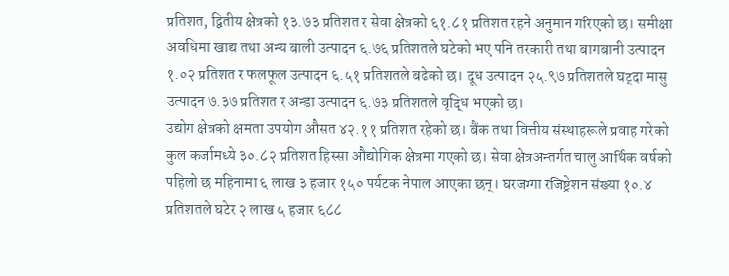प्रतिशत, द्वितीय क्षेत्रको १३.७३ प्रतिशत र सेवा क्षेत्रको ६१.८१ प्रतिशत रहने अनुमान गरिएको छ। समीक्षा अवधिमा खाद्य तथा अन्य बाली उत्पादन ६.७६ प्रतिशतले घटेको भए पनि तरकारी तथा बागबानी उत्पादन १.०२ प्रतिशत र फलफूल उत्पादन ६.५१ प्रतिशतले बढेको छ। दूध उत्पादन २५.९७ प्रतिशतले घट्दा मासु उत्पादन ७.३७ प्रतिशत र अन्डा उत्पादन ६.७३ प्रतिशतले वृद्धि भएको छ।
उद्योग क्षेत्रको क्षमता उपयोग औसत ४२.११ प्रतिशत रहेको छ। बैंक तथा वित्तीय संस्थाहरूले प्रवाह गरेको कुल कर्जामध्ये ३०.८२ प्रतिशत हिस्सा औद्योगिक क्षेत्रमा गएको छ। सेवा क्षेत्रअन्तर्गत चालु आर्थिक वर्षको पहिलो छ महिनामा ६ लाख ३ हजार १५० पर्यटक नेपाल आएका छन्। घरजग्गा रजिष्ट्रेशन संख्या १०.४ प्रतिशतले घटेर २ लाख ५ हजार ६८८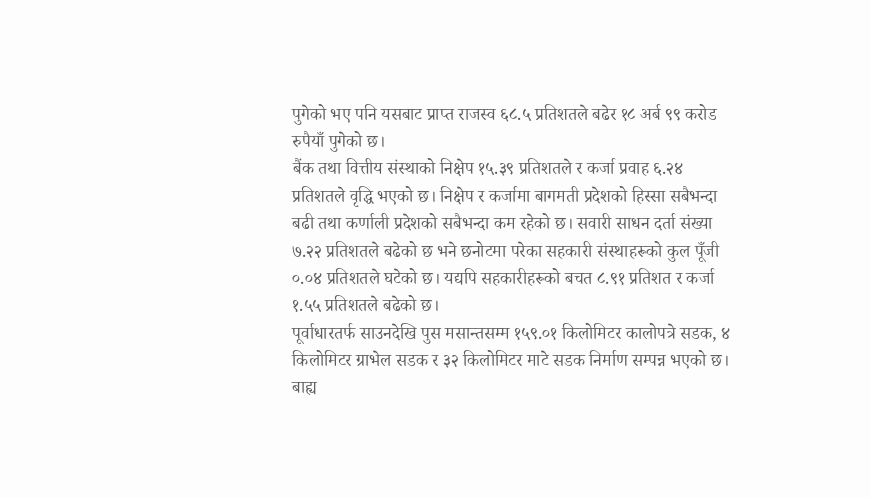पुगेको भए पनि यसबाट प्राप्त राजस्व ६८.५ प्रतिशतले बढेर १८ अर्ब ९९ करोड रुपैयाँ पुगेको छ।
बैंक तथा वित्तीय संस्थाको निक्षेप १५.३९ प्रतिशतले र कर्जा प्रवाह ६.२४ प्रतिशतले वृद्धि भएको छ। निक्षेप र कर्जामा बागमती प्रदेशको हिस्सा सबैभन्दा बढी तथा कर्णाली प्रदेशको सबैभन्दा कम रहेको छ। सवारी साधन दर्ता संख्या ७.२२ प्रतिशतले बढेको छ भने छनोटमा परेका सहकारी संस्थाहरूको कुल पूँजी ०.०४ प्रतिशतले घटेको छ। यद्यपि सहकारीहरूको बचत ८.९१ प्रतिशत र कर्जा १.५५ प्रतिशतले बढेको छ।
पूर्वाधारतर्फ साउनदेखि पुस मसान्तसम्म १५९.०१ किलोमिटर कालोपत्रे सडक, ४ किलोमिटर ग्राभेल सडक र ३२ किलोमिटर माटे सडक निर्माण सम्पन्न भएको छ। बाह्य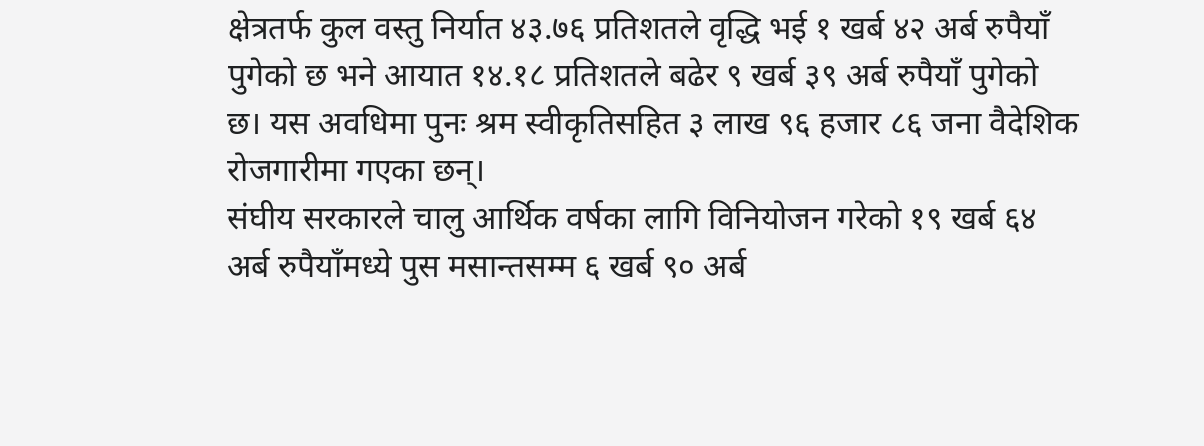क्षेत्रतर्फ कुल वस्तु निर्यात ४३.७६ प्रतिशतले वृद्धि भई १ खर्ब ४२ अर्ब रुपैयाँ पुगेको छ भने आयात १४.१८ प्रतिशतले बढेर ९ खर्ब ३९ अर्ब रुपैयाँ पुगेको छ। यस अवधिमा पुनः श्रम स्वीकृतिसहित ३ लाख ९६ हजार ८६ जना वैदेशिक रोजगारीमा गएका छन्।
संघीय सरकारले चालु आर्थिक वर्षका लागि विनियोजन गरेको १९ खर्ब ६४ अर्ब रुपैयाँमध्ये पुस मसान्तसम्म ६ खर्ब ९० अर्ब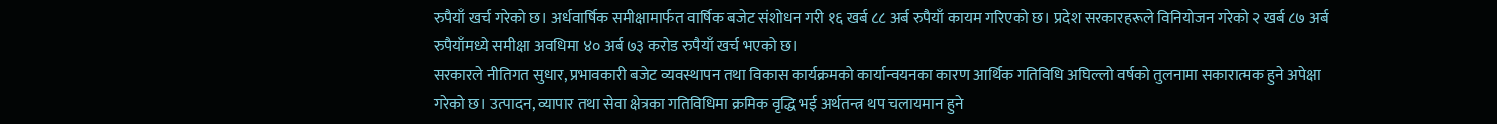रुपैयाँ खर्च गरेको छ। अर्धवार्षिक समीक्षामार्फत वार्षिक बजेट संशोधन गरी १६ खर्ब ८८ अर्ब रुपैयाँ कायम गरिएको छ। प्रदेश सरकारहरूले विनियोजन गरेको २ खर्ब ८७ अर्ब रुपैयाँमध्ये समीक्षा अवधिमा ४० अर्ब ७३ करोड रुपैयाँ खर्च भएको छ।
सरकारले नीतिगत सुधार, प्रभावकारी बजेट व्यवस्थापन तथा विकास कार्यक्रमको कार्यान्वयनका कारण आर्थिक गतिविधि अघिल्लो वर्षको तुलनामा सकारात्मक हुने अपेक्षा गरेको छ। उत्पादन, व्यापार तथा सेवा क्षेत्रका गतिविधिमा क्रमिक वृद्धि भई अर्थतन्त्र थप चलायमान हुने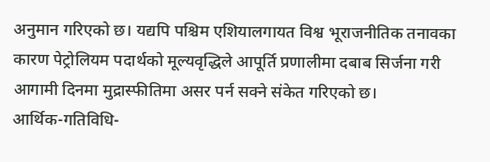अनुमान गरिएको छ। यद्यपि पश्चिम एशियालगायत विश्व भूराजनीतिक तनावका कारण पेट्रोलियम पदार्थको मूल्यवृद्धिले आपूर्ति प्रणालीमा दबाब सिर्जना गरी आगामी दिनमा मुद्रास्फीतिमा असर पर्न सक्ने संकेत गरिएको छ।
आर्थिक-गतिविधि-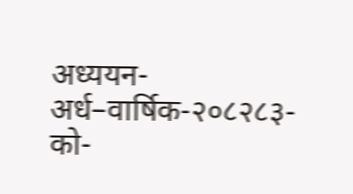अध्ययन-अर्ध–वार्षिक-२०८२८३-को-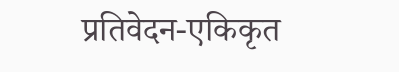प्रतिवेदन-एकिकृत